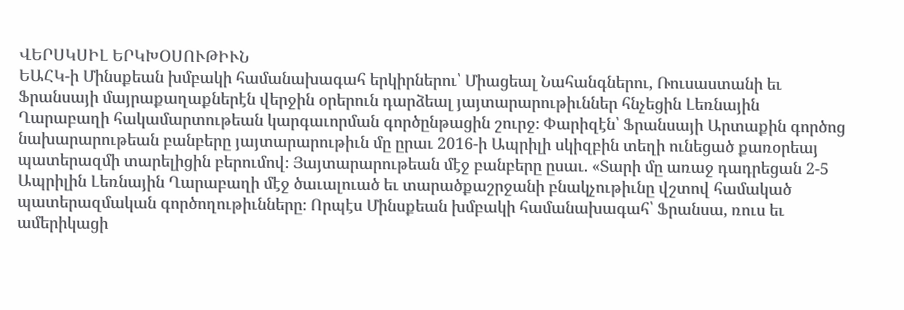ՎԵՐՍԿՍԻԼ ԵՐԿԽՕՍՈՒԹԻՒՆ
ԵԱՀԿ-ի Մինսքեան խմբակի համանախագահ երկիրներու՝ Միացեալ Նահանգներու, Ռուսաստանի եւ Ֆրանսայի մայրաքաղաքներէն վերջին օրերուն դարձեալ յայտարարութիւններ հնչեցին Լեռնային Ղարաբաղի հակամարտութեան կարգաւորման գործընթացին շուրջ։ Փարիզէն՝ Ֆրանսայի Արտաքին գործոց նախարարութեան բանբերը յայտարարութիւն մը ըրաւ 2016-ի Ապրիլի սկիզբին տեղի ունեցած քառօրեայ պատերազմի տարելիցին բերումով։ Յայտարարութեան մէջ բանբերը ըսաւ. «Տարի մը առաջ դադրեցան 2-5 Ապրիլին Լեռնային Ղարաբաղի մէջ ծաւալուած եւ տարածքաշրջանի բնակչութիւնը վշտով համակած պատերազմական գործողութիւնները։ Որպէս Մինսքեան խմբակի համանախագահ՝ Ֆրանսա, ռուս եւ ամերիկացի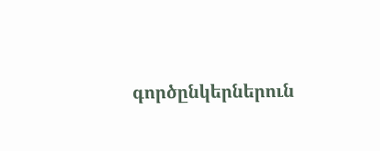գործընկերներուն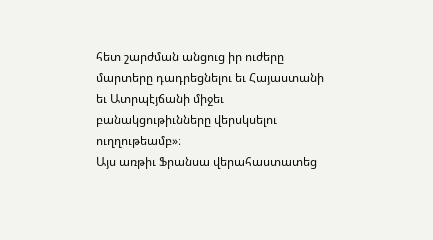հետ շարժման անցուց իր ուժերը մարտերը դադրեցնելու եւ Հայաստանի եւ Ատրպէյճանի միջեւ բանակցութիւնները վերսկսելու ուղղութեամբ»։
Այս առթիւ Ֆրանսա վերահաստատեց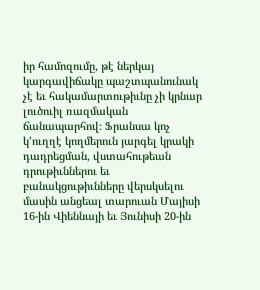իր համոզումը, թէ ներկայ կարգավիճակը պաշտպանունակ չէ եւ հակամարտութիւնը չի կրնար լուծուիլ ռազմական ճանապարհով։ Ֆրանսա կոչ կ՚ուղղէ կողմերուն յարգել կրակի դադրեցման, վստահութեան դրութիւններու եւ բանակցութիւնները վերսկսելու մասին անցեալ տարուան Մայիսի 16-ին Վիեննայի եւ Յունիսի 20-ին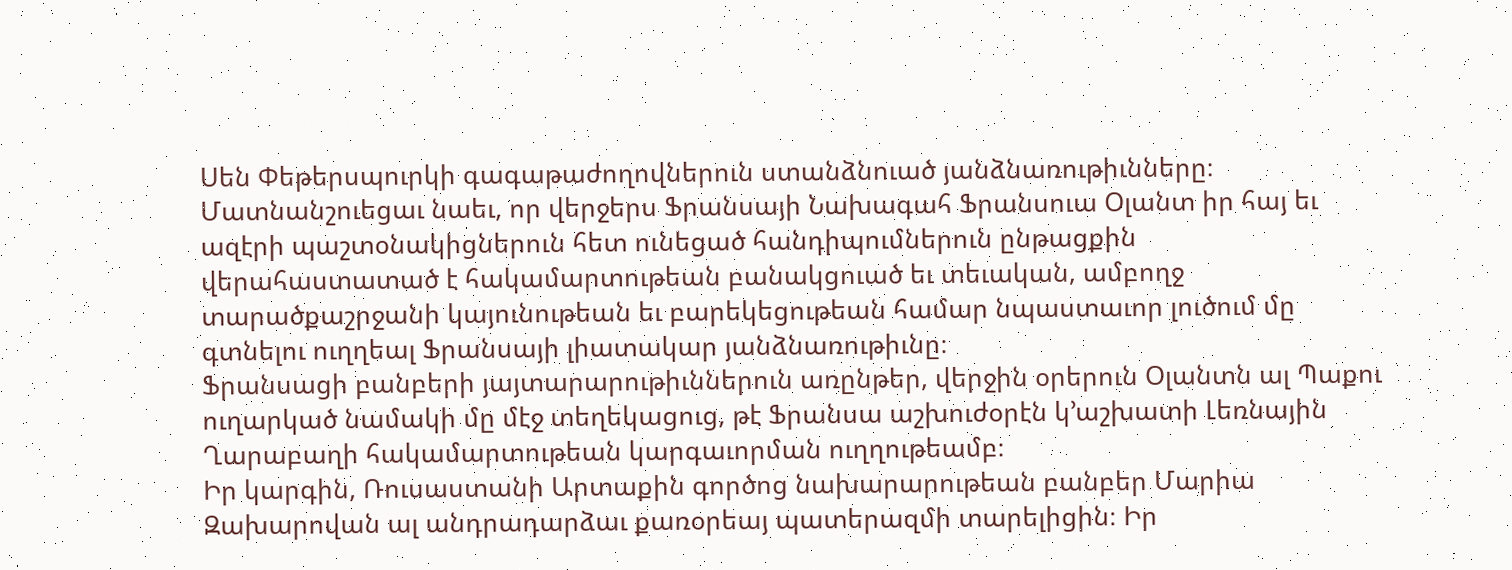Սեն Փեթերսպուրկի գագաթաժողովներուն ստանձնուած յանձնառութիւնները։ Մատնանշուեցաւ նաեւ, որ վերջերս Ֆրանսայի Նախագահ Ֆրանսուա Օլանտ իր հայ եւ ազէրի պաշտօնակիցներուն հետ ունեցած հանդիպումներուն ընթացքին վերահաստատած է հակամարտութեան բանակցուած եւ տեւական, ամբողջ տարածքաշրջանի կայունութեան եւ բարեկեցութեան համար նպաստաւոր լուծում մը գտնելու ուղղեալ Ֆրանսայի լիատակար յանձնառութիւնը։
Ֆրանսացի բանբերի յայտարարութիւններուն առընթեր, վերջին օրերուն Օլանտն ալ Պաքու ուղարկած նամակի մը մէջ տեղեկացուց, թէ Ֆրանսա աշխուժօրէն կ՚աշխատի Լեռնային Ղարաբաղի հակամարտութեան կարգաւորման ուղղութեամբ։
Իր կարգին, Ռուսաստանի Արտաքին գործոց նախարարութեան բանբեր Մարիա Զախարովան ալ անդրադարձաւ քառօրեայ պատերազմի տարելիցին։ Իր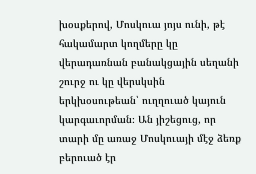խօսքերով, Մոսկուա յոյս ունի, թէ հակամարտ կողմերը կը վերադառնան բանակցային սեղանի շուրջ ու կը վերսկսին երկխօսութեան՝ ուղղուած կայուն կարգաւորման։ Ան յիշեցուց, որ տարի մը առաջ Մոսկուայի մէջ ձեռք բերուած էր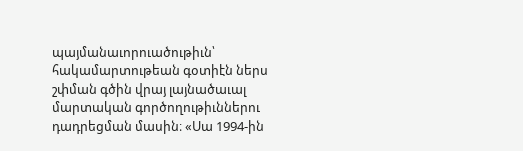պայմանաւորուածութիւն՝ հակամարտութեան գօտիէն ներս շփման գծին վրայ լայնածաւալ մարտական գործողութիւններու դադրեցման մասին։ «Սա 1994-ին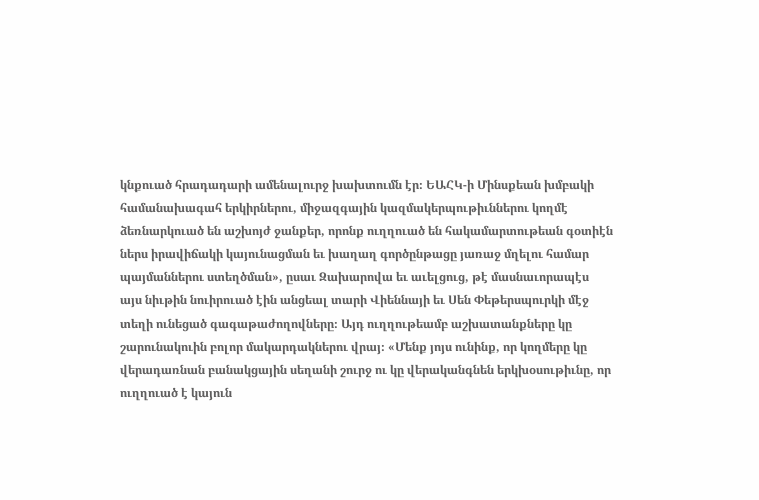կնքուած հրադադարի ամենալուրջ խախտումն էր։ ԵԱՀԿ-ի Մինսքեան խմբակի համանախագահ երկիրներու, միջազգային կազմակերպութիւններու կողմէ ձեռնարկուած են աշխոյժ ջանքեր, որոնք ուղղուած են հակամարտութեան գօտիէն ներս իրավիճակի կայունացման եւ խաղաղ գործընթացը յառաջ մղելու համար պայմաններու ստեղծման», ըսաւ Զախարովա եւ աւելցուց, թէ մասնաւորապէս այս նիւթին նուիրուած էին անցեալ տարի Վիեննայի եւ Սեն Փեթերսպուրկի մէջ տեղի ունեցած գագաթաժողովները։ Այդ ուղղութեամբ աշխատանքները կը շարունակուին բոլոր մակարդակներու վրայ։ «Մենք յոյս ունինք, որ կողմերը կը վերադառնան բանակցային սեղանի շուրջ ու կը վերականգնեն երկխօսութիւնը, որ ուղղուած է կայուն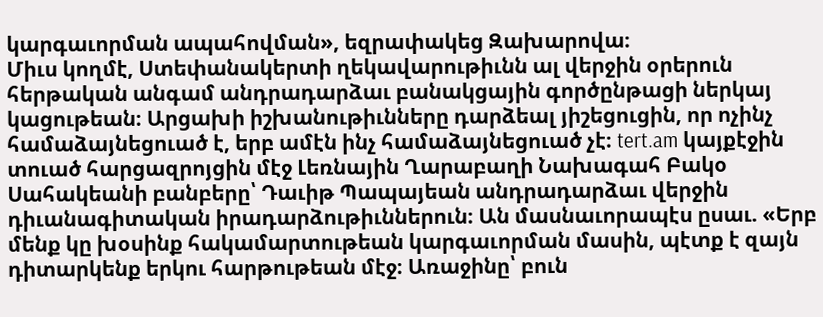կարգաւորման ապահովման», եզրափակեց Զախարովա։
Միւս կողմէ, Ստեփանակերտի ղեկավարութիւնն ալ վերջին օրերուն հերթական անգամ անդրադարձաւ բանակցային գործընթացի ներկայ կացութեան։ Արցախի իշխանութիւնները դարձեալ յիշեցուցին, որ ոչինչ համաձայնեցուած է, երբ ամէն ինչ համաձայնեցուած չէ։ tert.am կայքէջին տուած հարցազրոյցին մէջ Լեռնային Ղարաբաղի Նախագահ Բակօ Սահակեանի բանբերը՝ Դաւիթ Պապայեան անդրադարձաւ վերջին դիւանագիտական իրադարձութիւններուն։ Ան մասնաւորապէս ըսաւ. «Երբ մենք կը խօսինք հակամարտութեան կարգաւորման մասին, պէտք է զայն դիտարկենք երկու հարթութեան մէջ։ Առաջինը՝ բուն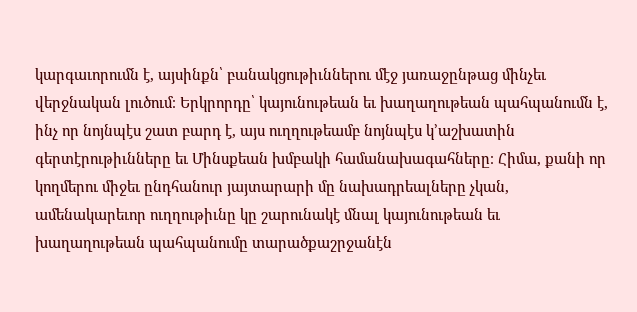կարգաւորումն է, այսինքն՝ բանակցութիւններու մէջ յառաջընթաց մինչեւ վերջնական լուծում։ Երկրորդը՝ կայունութեան եւ խաղաղութեան պահպանումն է, ինչ որ նոյնպէս շատ բարդ է, այս ուղղութեամբ նոյնպէս կ՚աշխատին գերտէրութիւնները եւ Մինսքեան խմբակի համանախագահները։ Հիմա, քանի որ կողմերու միջեւ ընդհանուր յայտարարի մը նախադրեալները չկան, ամենակարեւոր ուղղութիւնը կը շարունակէ մնալ կայունութեան եւ խաղաղութեան պահպանումը տարածքաշրջանէն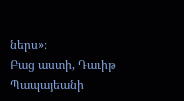ներս»։
Բաց աստի, Դաւիթ Պապայեանի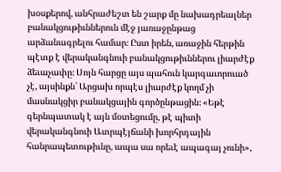խօսքերով, անհրաժեշտ են շարք մը նախադրեալներ բանակցութիւններուն մէջ յառաջընթաց արձանագրելու համար։ Ըստ իրեն, առաջին հերթին պէտք է վերականգնուի բանակցութիւններու լիարժէք ձեւաչափը։ Սոյն հարցը այս պահուն կարգաւորուած չէ, այսինքն՝ Արցախ որպէս լիարժէք կողմ չի մասնակցիր բանակցային գործընթացին։ «Եթէ գերնպատակ է այն մօտեցումը, թէ պիտի վերականգնուի Ատրպէյճանի խորհրդային հանրապետութիւնը, ապա սա որեւէ ապագայ չունի»,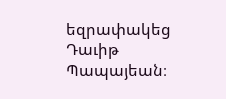եզրափակեց Դաւիթ Պապայեան։